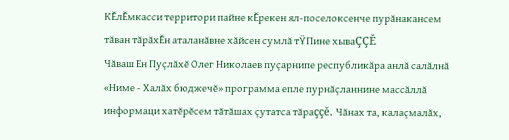КĔлĔмкасси территори пайне кĔрекен ял-поселоксенче пурăнакансем
тăван тăрăхĔн аталанăвне хăйсен сумлă тŸПине хываÇÇĔ
Чăваш Ен Пуçлăхĕ Олег Николаев пуçарнипе республикăра анлă салăлнă «Ниме - Халăх бюджечĕ» программа епле пурнăçланнине массăллă информаци хатĕрĕсем тăтăшах çутатса тăраççĕ. Чăнах та, калаçмалăх,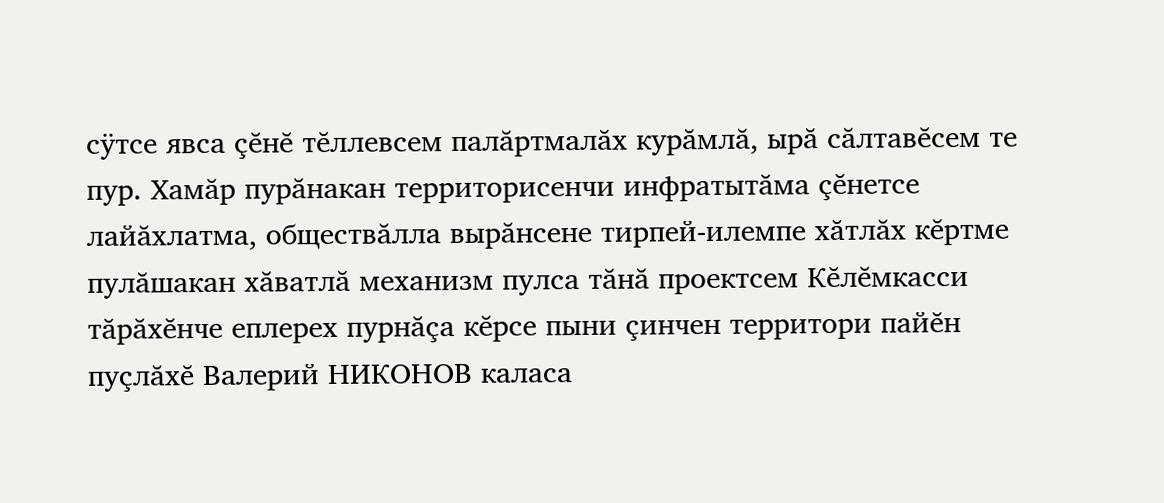сÿтсе явса çĕнĕ тĕллевсем палăртмалăх курăмлă, ырă сăлтавĕсем те пур. Хамăр пурăнакан территорисенчи инфратытăма çĕнетсе лайăхлатма, обществăлла вырăнсене тирпей-илемпе хăтлăх кĕртме пулăшакан хăватлă механизм пулса тăнă проектсем Кĕлĕмкасси тăрăхĕнче еплерех пурнăçа кĕрсе пыни çинчен территори пайĕн пуçлăхĕ Валерий НИКОНОВ каласа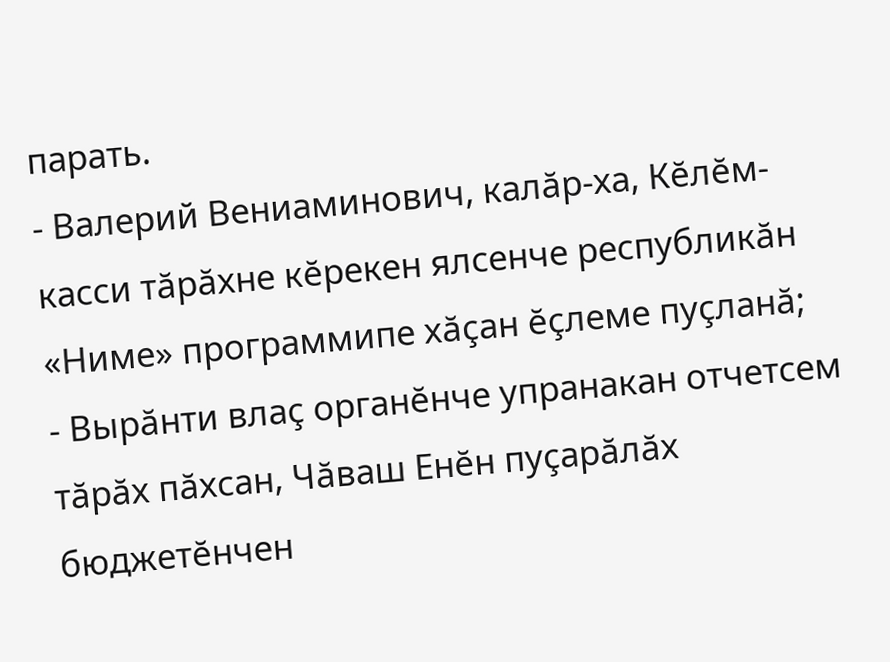парать.
- Валерий Вениаминович, калăр-ха, Кĕлĕм-касси тăрăхне кĕрекен ялсенче республикăн «Ниме» программипе хăçан ĕçлеме пуçланă;
- Вырăнти влаç органĕнче упранакан отчетсем тăрăх пăхсан, Чăваш Енĕн пуçарăлăх бюджетĕнчен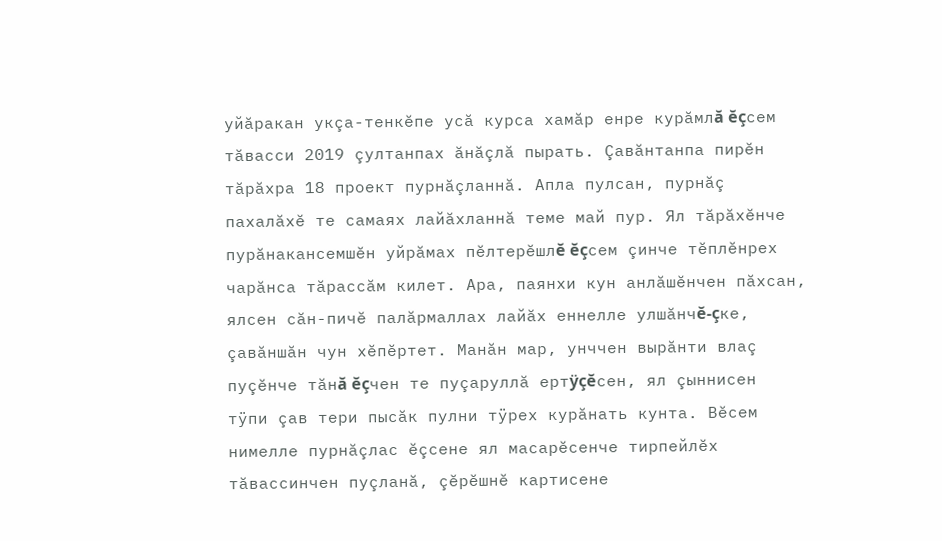уйăракан укçа-тенкĕпе усă курса хамăр енре курăмлă ĕçсем тăвасси 2019 çултанпах ăнăçлă пырать. Çавăнтанпа пирĕн тăрăхра 18 проект пурнăçланнă. Апла пулсан, пурнăç пахалăхĕ те самаях лайăхланнă теме май пур. Ял тăрăхĕнче пурăнакансемшĕн уйрăмах пĕлтерĕшлĕ ĕçсем çинче тĕплĕнрех чарăнса тăрассăм килет. Ара, паянхи кун анлăшĕнчен пăхсан, ялсен сăн-пичĕ палăрмаллах лайăх еннелле улшăнчĕ-çке, çавăншăн чун хĕпĕртет. Манăн мар, унччен вырăнти влаç пуçĕнче тăнă ĕçчен те пуçаруллă ертÿçĕсен, ял çыннисен тÿпи çав тери пысăк пулни тÿрех курăнать кунта. Вĕсем нимелле пурнăçлас ĕçсене ял масарĕсенче тирпейлĕх тăвассинчен пуçланă, çĕрĕшнĕ картисене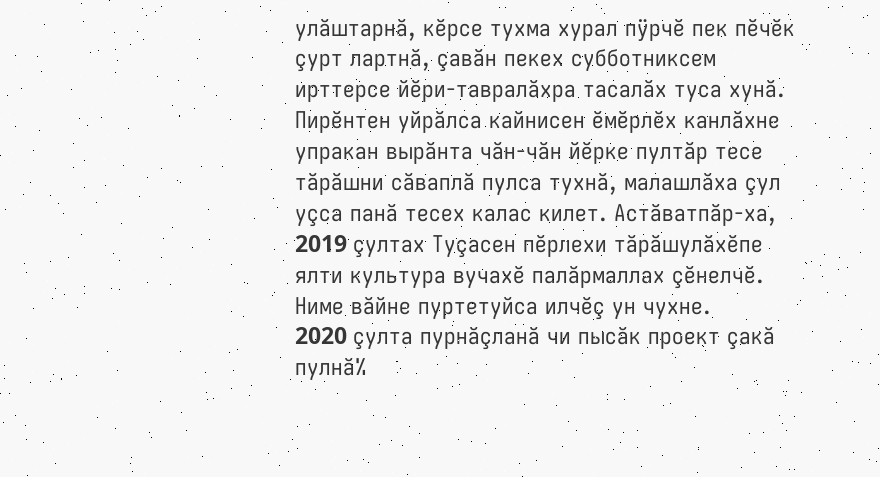улăштарнă, кĕрсе тухма хурал пÿрчĕ пек пĕчĕк çурт лартнă, çавăн пекех субботниксем ирттерсе йĕри-тавралăхра тасалăх туса хунă. Пирĕнтен уйрăлса кайнисен ĕмĕрлĕх канлăхне упракан вырăнта чăн-чăн йĕрке пултăр тесе тăрăшни сăваплă пулса тухнă, малашлăха çул уçса панă тесех калас килет. Астăватпăр-ха, 2019 çултах Туçасен пĕрлехи тăрăшулăхĕпе ялти культура вучахĕ палăрмаллах çĕнелчĕ. Ниме вăйне пуртетуйса илчĕç ун чухне.
2020 çулта пурнăçланă чи пысăк проект çакă пулнă%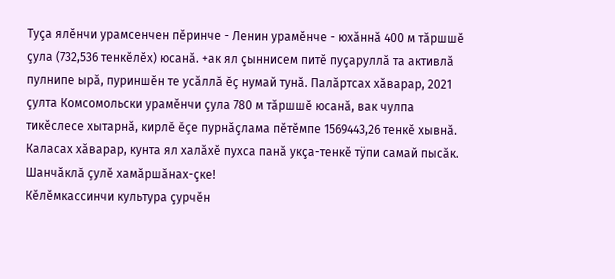Туçа ялĕнчи урамсенчен пĕринче - Ленин урамĕнче - юхăннă 400 м тăршшĕ çула (732,536 тенкĕлĕх) юсанă. +ак ял çыннисем питĕ пуçаруллă та активлă пулнипе ырă, пуриншĕн те усăллă ĕç нумай тунă. Палăртсах хăварар, 2021 çулта Комсомольски урамĕнчи çула 780 м тăршшĕ юсанă, вак чулпа тикĕслесе хытарнă, кирлĕ ĕçе пурнăçлама пĕтĕмпе 1569443,26 тенкĕ хывнă. Каласах хăварар, кунта ял халăхĕ пухса панă укçа-тенкĕ тÿпи самай пысăк. Шанчăклă çулĕ хамăршăнах-çке!
Кĕлĕмкассинчи культура çурчĕн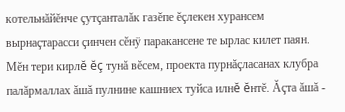котельнăйĕнче çутçанталăк газĕпе ĕçлекен хурансем вырнаçтарасси çинчен сĕнÿ паракансене те ырлас килет паян. Мĕн тери кирлĕ ĕç тунă вĕсем, проекта пурнăçласанах клубра палăрмаллах ăшă пулнине кашниех туйса илнĕ ĕнтĕ. Ăçта ăшă -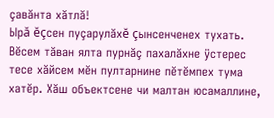çавăнта хăтлă!
Ырă ĕçсен пуçарулăхĕ çынсенченех тухать. Вĕсем тăван ялта пурнăç пахалăхне ÿстерес тесе хăйсем мĕн пултарнине пĕтĕмпех тума хатĕр. Хăш объектсене чи малтан юсамаллине,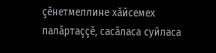çĕнетмеллине хăйсемех палăртаççĕ, сасăласа суйласа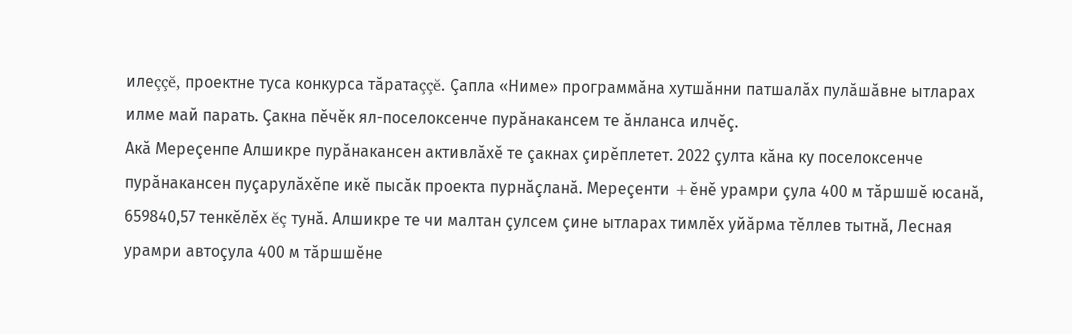илеççĕ, проектне туса конкурса тăратаççĕ. Çапла «Ниме» программăна хутшăнни патшалăх пулăшăвне ытларах илме май парать. Çакна пĕчĕк ял-поселоксенче пурăнакансем те ăнланса илчĕç.
Акă Мереçенпе Алшикре пурăнакансен активлăхĕ те çакнах çирĕплетет. 2022 çулта кăна ку поселоксенче пурăнакансен пуçарулăхĕпе икĕ пысăк проекта пурнăçланă. Мереçенти +ĕнĕ урамри çула 400 м тăршшĕ юсанă, 659840,57 тенкĕлĕх ĕç тунă. Алшикре те чи малтан çулсем çине ытларах тимлĕх уйăрма тĕллев тытнă, Лесная урамри автоçула 400 м тăршшĕне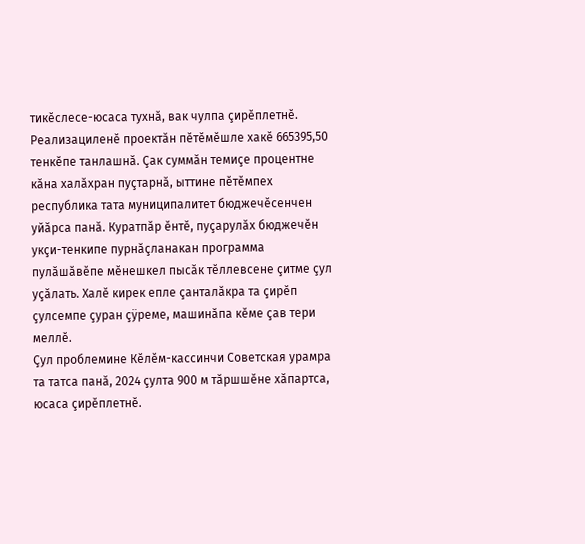тикĕслесе-юсаса тухнă, вак чулпа çирĕплетнĕ. Реализациленĕ проектăн пĕтĕмĕшле хакĕ 665395,50 тенкĕпе танлашнă. Çак суммăн темиçе процентне кăна халăхран пуçтарнă, ыттине пĕтĕмпех республика тата муниципалитет бюджечĕсенчен уйăрса панă. Куратпăр ĕнтĕ, пуçарулăх бюджечĕн укçи-тенкипе пурнăçланакан программа пулăшăвĕпе мĕнешкел пысăк тĕллевсене çитме çул уçăлать. Халĕ кирек епле çанталăкра та çирĕп çулсемпе çуран çÿреме, машинăпа кĕме çав тери меллĕ.
Çул проблемине Кĕлĕм-кассинчи Советская урамра та татса панă, 2024 çулта 900 м тăршшĕне хăпартса, юсаса çирĕплетнĕ.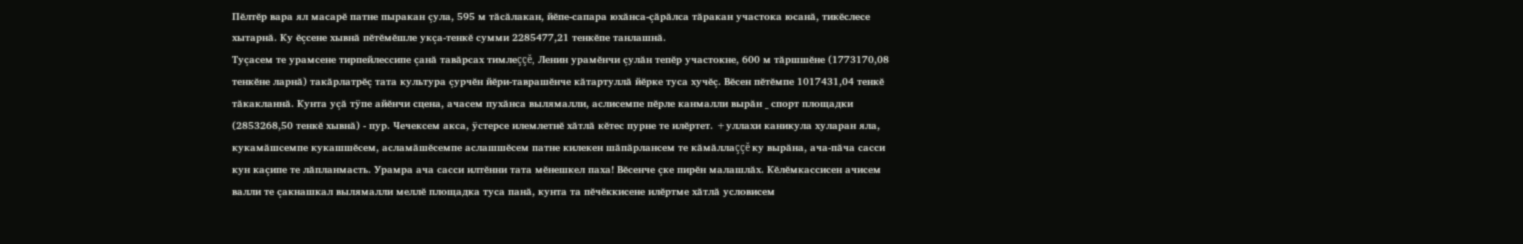Пĕлтĕр вара ял масарĕ патне пыракан çула, 595 м тăсăлакан, йĕпе-сапара юхăнса-çăрăлса тăракан участока юсанă, тикĕслесе хытарнă. Ку ĕçсене хывнă пĕтĕмĕшле укçа-тенкĕ сумми 2285477,21 тенкĕпе танлашнă.
Туçасем те урамсене тирпейлессипе çанă тавăрсах тимлеççĕ, Ленин урамĕнчи çулăн тепĕр участокне, 600 м тăршшĕне (1773170,08 тенкĕне ларнă) такăрлатрĕç тата культура çурчĕн йĕри-таврашĕнче кăтартуллă йĕрке туса хучĕç. Вĕсен пĕтĕмпе 1017431,04 тенкĕ тăкакланнă. Кунта уçă тÿпе айĕнчи сцена, ачасем пухăнса вылямалли, аслисемпе пĕрле канмалли вырăн _ спорт площадки (2853268,50 тенкĕ хывнă) - пур. Чечексем акса, ÿстерсе илемлетнĕ хăтлă кĕтес пурне те илĕртет. +уллахи каникула хуларан яла, кукамăшсемпе кукашшĕсем, асламăшĕсемпе аслашшĕсем патне килекен шăпăрлансем те кăмăллаççĕ ку вырăна, ача-пăча сасси кун каçипе те лăпланмасть. Урамра ача сасси илтĕнни тата мĕнешкел паха! Вĕсенче çке пирĕн малашлăх. Кĕлĕмкассисен ачисем валли те çакнашкал вылямалли меллĕ площадка туса панă, кунта та пĕчĕккисене илĕртме хăтлă условисем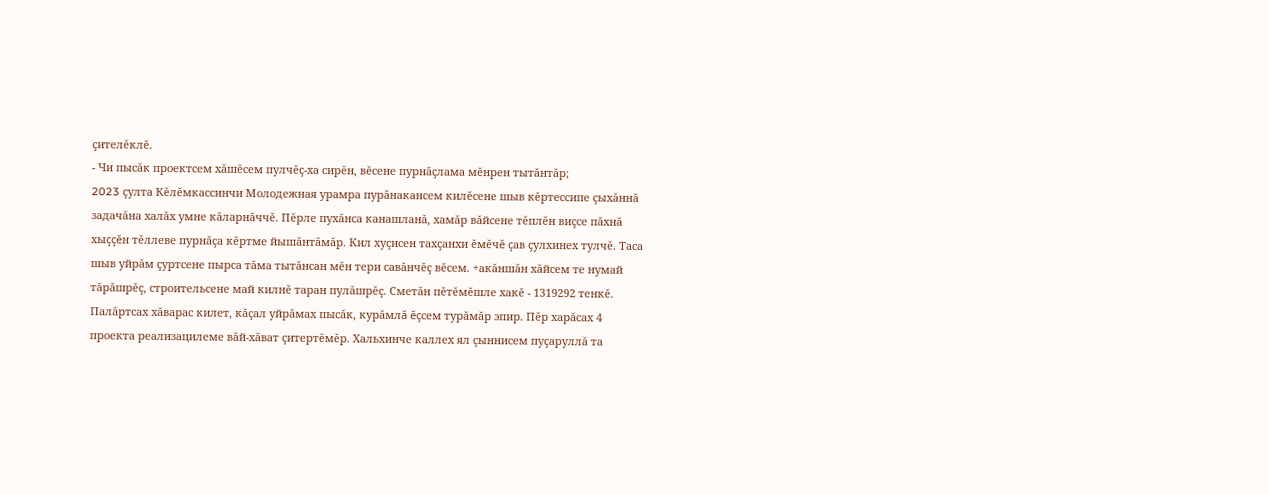çителĕклĕ.
- Чи пысăк проектсем хăшĕсем пулчĕç-ха сирĕн, вĕсене пурнăçлама мĕнрен тытăнтăр;
2023 çулта Кĕлĕмкассинчи Молодежная урамра пурăнакансем килĕсене шыв кĕртессипе çыхăннă задачăна халăх умне кăларнăччĕ. Пĕрле пухăнса канашланă, хамăр вăйсене тĕплĕн виçсе пăхнă хыççĕн тĕллеве пурнăçа кĕртме йышăнтăмăр. Кил хуçисен тахçанхи ĕмĕчĕ çав çулхинех тулчĕ. Таса шыв уйрăм çуртсене пырса тăма тытăнсан мĕн тери савăнчĕç вĕсем. +акăншăн хăйсем те нумай тăрăшрĕç, строительсене май килнĕ таран пулăшрĕç. Сметăн пĕтĕмĕшле хакĕ - 1319292 тенкĕ.
Палăртсах хăварас килет, кăçал уйрăмах пысăк, курăмлă ĕçсем турăмăр эпир. Пĕр харăсах 4 проекта реализацилеме вăй-хăват çитертĕмĕр. Хальхинче каллех ял çыннисем пуçаруллă та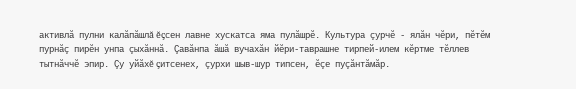активлă пулни калăпăшлă ĕçсен лавне хускатса яма пулăшрĕ. Культура çурчĕ - ялăн чĕри, пĕтĕм пурнăç пирĕн унпа çыхăннă. Çавăнпа ăшă вучахăн йĕри-таврашне тирпей-илем кĕртме тĕллев тытнăччĕ эпир. Çу уйăхĕ çитсенех, çурхи шыв-шур типсен, ĕçе пуçăнтăмăр.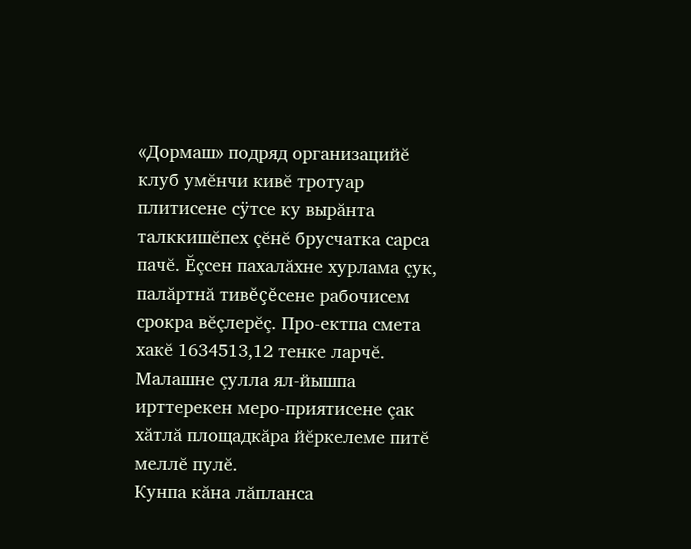«Дормаш» подряд организацийĕ клуб умĕнчи кивĕ тротуар плитисене сÿтсе ку вырăнта талккишĕпех çĕнĕ брусчатка сарса пачĕ. Ĕçсен пахалăхне хурлама çук, палăртнă тивĕçĕсене рабочисем срокра вĕçлерĕç. Про-ектпа смета хакĕ 1634513,12 тенке ларчĕ. Малашне çулла ял-йышпа ирттерекен меро-приятисене çак хăтлă площадкăра йĕркелеме питĕ меллĕ пулĕ.
Кунпа кăна лăпланса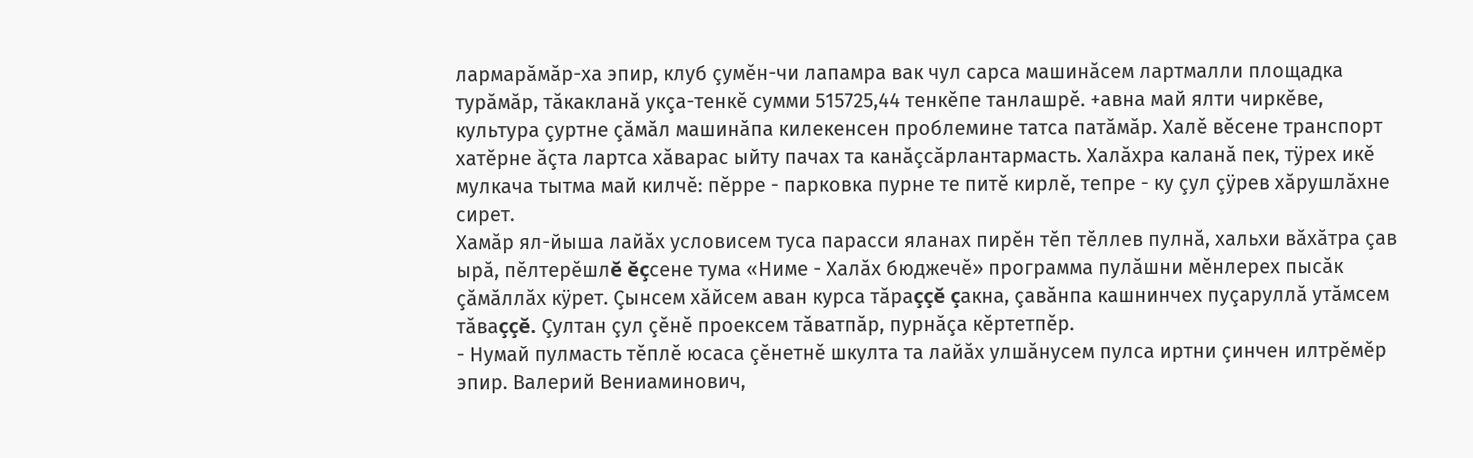лармарăмăр-ха эпир, клуб çумĕн-чи лапамра вак чул сарса машинăсем лартмалли площадка турăмăр, тăкакланă укçа-тенкĕ сумми 515725,44 тенкĕпе танлашрĕ. +авна май ялти чиркĕве, культура çуртне çăмăл машинăпа килекенсен проблемине татса патăмăр. Халĕ вĕсене транспорт хатĕрне ăçта лартса хăварас ыйту пачах та канăçсăрлантармасть. Халăхра каланă пек, тÿрех икĕ мулкача тытма май килчĕ: пĕрре - парковка пурне те питĕ кирлĕ, тепре - ку çул çÿрев хăрушлăхне сирет.
Хамăр ял-йыша лайăх условисем туса парасси яланах пирĕн тĕп тĕллев пулнă, хальхи вăхăтра çав ырă, пĕлтерĕшлĕ ĕçсене тума «Ниме - Халăх бюджечĕ» программа пулăшни мĕнлерех пысăк çăмăллăх кÿрет. Çынсем хăйсем аван курса тăраççĕ çакна, çавăнпа кашнинчех пуçаруллă утăмсем тăваççĕ. Çултан çул çĕнĕ проексем тăватпăр, пурнăçа кĕртетпĕр.
- Нумай пулмасть тĕплĕ юсаса çĕнетнĕ шкулта та лайăх улшăнусем пулса иртни çинчен илтрĕмĕр эпир. Валерий Вениаминович,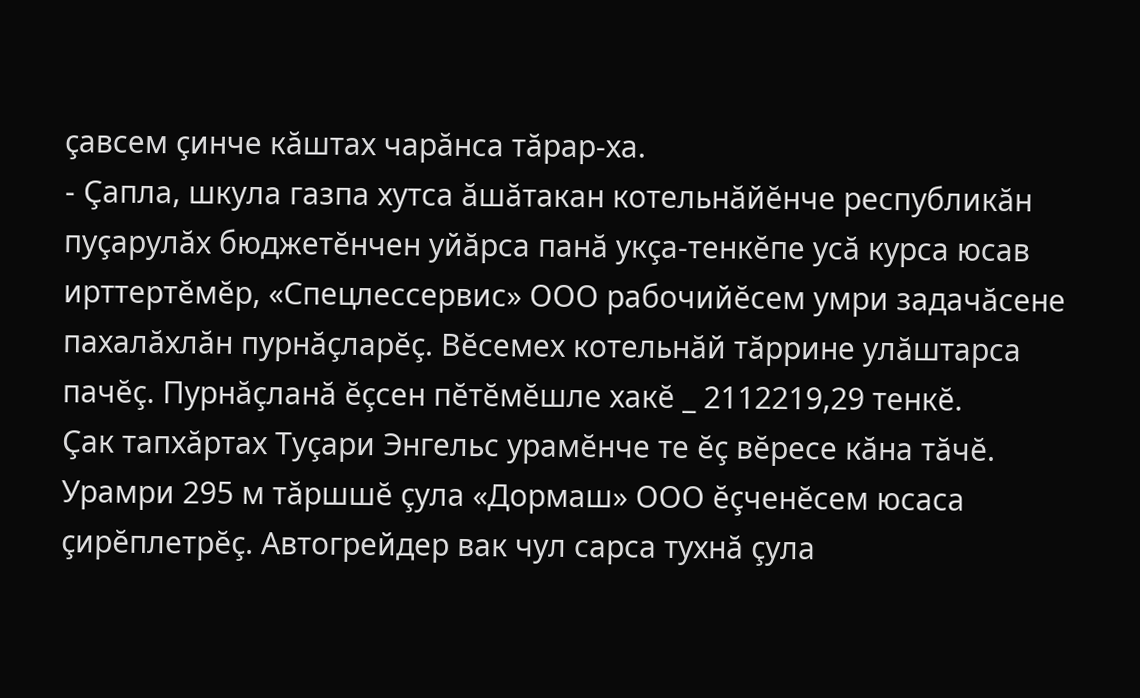çавсем çинче кăштах чарăнса тăрар-ха.
- Çапла, шкула газпа хутса ăшăтакан котельнăйĕнче республикăн пуçарулăх бюджетĕнчен уйăрса панă укçа-тенкĕпе усă курса юсав ирттертĕмĕр, «Спецлессервис» ООО рабочийĕсем умри задачăсене пахалăхлăн пурнăçларĕç. Вĕсемех котельнăй тăррине улăштарса пачĕç. Пурнăçланă ĕçсен пĕтĕмĕшле хакĕ _ 2112219,29 тенкĕ.
Çак тапхăртах Туçари Энгельс урамĕнче те ĕç вĕресе кăна тăчĕ. Урамри 295 м тăршшĕ çула «Дормаш» ООО ĕçченĕсем юсаса çирĕплетрĕç. Автогрейдер вак чул сарса тухнă çула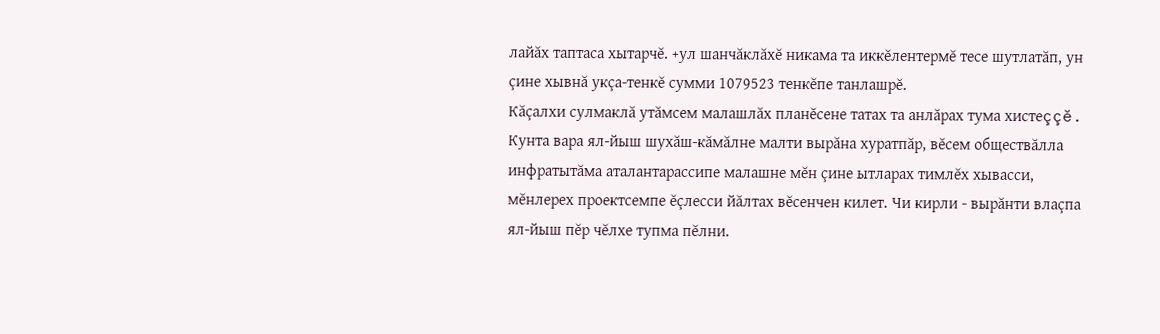лайăх таптаса хытарчĕ. +ул шанчăклăхĕ никама та иккĕлентермĕ тесе шутлатăп, ун çине хывнă укçа-тенкĕ сумми 1079523 тенкĕпе танлашрĕ.
Кăçалхи сулмаклă утăмсем малашлăх планĕсене татах та анлăрах тума хистеççĕ. Кунта вара ял-йыш шухăш-кăмăлне малти вырăна хуратпăр, вĕсем обществăлла инфратытăма аталантарассипе малашне мĕн çине ытларах тимлĕх хывасси, мĕнлерех проектсемпе ĕçлесси йăлтах вĕсенчен килет. Чи кирли - вырăнти влаçпа ял-йыш пĕр чĕлхе тупма пĕлни.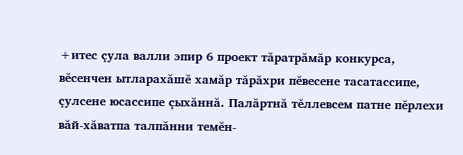+итес çула валли эпир 6 проект тăратрăмăр конкурса, вĕсенчен ытларахăшĕ хамăр тăрăхри пĕвесене тасатассипе, çулсене юсассипе çыхăннă. Палăртнă тĕллевсем патне пĕрлехи вăй-хăватпа талпăнни темĕн-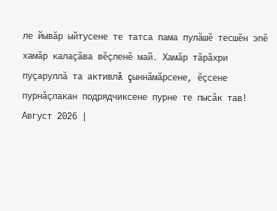ле йывăр ыйтусене те татса пама пулăшĕ тесшĕн эпĕ хамăр калаçăва вĕçленĕ май. Хамăр тăрăхри пуçаруллă та активлă çыннăмăрсене, ĕçсене пурнăçлакан подрядчиксене пурне те пысăк тав!
Август 2026 |